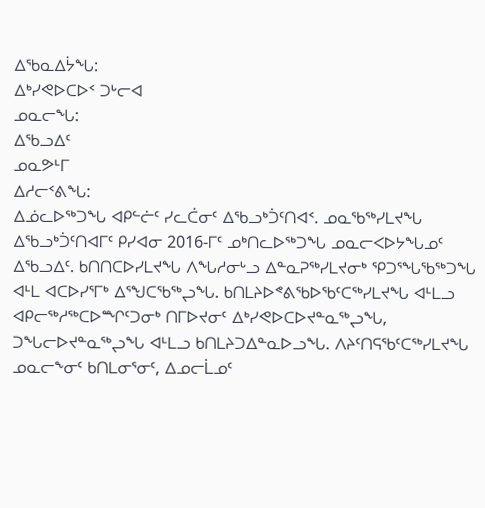ᐃᖃᓇᐃᔮᖓ:
ᐃᒃᓯᕙᐅᑕᐅᑉ ᑐᒡᓕᐊ
ᓄᓇᓕᖓ:
ᐃᖃᓗᐃᑦ
ᓄᓇᕗᒻᒥ
ᐃᓱᓕᑉᕕᖓ:
ᐃᓅᓚᐅᖅᑐᖓ ᐊᑭᓪᓖᑦ ᓯᓚᑖᓂᑦ ᐃᖃᓗᒃᑑᑦᑎᐊᑉ. ᓄᓇᖃᖅᓯᒪᔪᖓ ᐃᖃᓗᒃᑑᑦᑎᐊᒥᑦ ᑭᓯᐊᓂ 2016-ᒥᑦ ᓄᒃᑎᓚᐅᖅᑐᖓ ᓄᓇᓕᐸᐅᔭᖓᓄᑦ ᐃᖃᓗᐃᑦ. ᑲᑎᑎᑕᐅᓯᒪᔪᖓ ᐱᖓᓱᓂᒡᓗ ᐃᓐᓇᕈᖅᓯᒪᔪᓂᒃ ᕿᑐᕐᖓᖃᖅᑐᖓ ᐊᒻᒪ ᐊᑕᐅᓯᕐᒥᒃ ᐃᕐᖑᑕᖃᖅᖢᖓ. ᑲᑎᒪᔨᐅᕝᕕᖃᐅᖃᑦᑕᖅᓯᒪᔪᖓ ᐊᒻᒪᓗ ᐊᑭᓕᖅᓱᖅᑕᐅᙱᑦᑐᓂᒃ ᑎᒥᐅᔪᓂᑦ ᐃᒃᓯᕙᐅᑕᐅᔪᓐᓇᖅᖢᖓ, ᑐᖓᓕᐅᔪᓐᓇᖅᖢᖓ ᐊᒻᒪᓗ ᑲᑎᒪᔨᑐᐃᓐᓇᐅᓗᖓ. ᐱᔨᑦᑎᕋᖃᑦᑕᖅᓯᒪᔪᖓ ᓄᓇᓕᖕᓂᑦ ᑲᑎᒪᓂᕐᓂᑦ, ᐃᓄᓕᒫᓄᑦ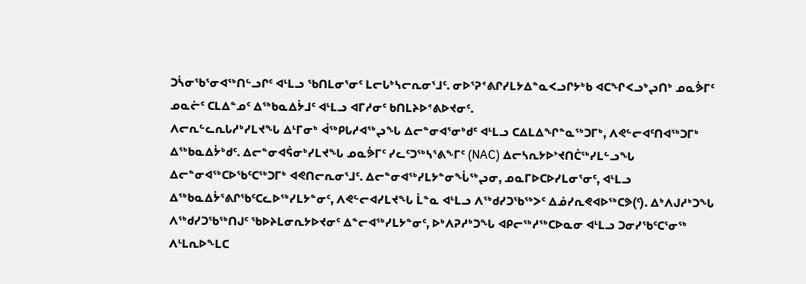ᑐᓵᓂᖃᕐᓂᐊᖅᑎᓪᓗᒋᑦ ᐊᒻᒪᓗ ᖃᑎᒪᓂᕐᓂᑦ ᒪᓕᒐᒃᓴᓕᕆᓂᕐᒧᑦ. ᓂᐅᕐᕈᕝᕕᒋᓯᒪᔭᐃᓐᓇᐸᓗᒋᔭᒃᑲ ᐊᑕᖏᐸᓗᒃᖢᑎᒃ ᓄᓇᕘᒥᑦ ᓄᓇᓖᑦ ᑕᒪᐃᓐᓄᑦ ᐃᖅᑲᓇᐃᔮᒧᑦ ᐊᒻᒪᓗ ᐊᒥᓱᓂᑦ ᑲᑎᒪᔨᐅᕝᕕᐅᔪᓂᑦ.
ᐱᓕᕆᓪᓚᕆᒐᓱᒃᓯᒪᔪᖓ ᐃᒻᒥᓂᒃ ᐋᖅᑭᒐᓱᐊᖅᖢᖓ ᐃᓕᓐᓂᐊᕐᓂᒃᑯᑦ ᐊᒻᒪᓗ ᑕᐃᒪᐃᖏᓐᓇᖅᑐᒥᒃ, ᐱᕙᓪᓕᐊᑦᑎᐊᖅᑐᒥᒃ ᐃᖅᑲᓇᐃᔮᒃᑯᑦ. ᐃᓕᓐᓂᐊᕌᓂᒃᓯᒪᔪᖓ ᓄᓇᕘᒥᑦ ᓯᓚᑦᑐᖅᓴᕐᕕᖕᒥᑦ (NAC) ᐃᓕᓴᕆᔭᐅᔾᔪᑎᑖᖅᓯᒪᓪᓗᖓ ᐃᓕᓐᓂᐊᖅᑕᐅᖃᑦᑕᖅᑐᒥᒃ ᐊᕙᑎᓕᕆᓂᕐᒧᑦ. ᐃᓕᓐᓂᐊᖅᓯᒪᔭᓐᓂᖔᖅᖢᓂ, ᓄᓇᒥᐅᑕᐅᓯᒪᓂᕐᓂᑦ, ᐊᒻᒪᓗ ᐃᖅᑲᓇᐃᔮᕐᕕᒋᖃᑦᑕᓚᐅᖅᓯᒪᔭᓐᓂᑦ, ᐱᕙᓪᓕᐊᓯᒪᔪᖓ ᒫᓐᓇ ᐊᒻᒪᓗ ᐱᖅᑯᓯᑐᖃᖅᐳᑦ ᐃᓅᓯᕆᕙᐊᐅᖅᑕᕗ(ᑦ). ᐃᒃᐱᒍᓱᒃᑐᖓ ᐱᖅᑯᓯᑐᖃᖅᑎᒍᑦ ᖃᐅᔨᒪᓂᕆᔭᐅᔪᓂᑦ ᐃᓐᓕᐊᖅᓯᒪᔭᓐᓂᑦ, ᐅᒃᐱᕈᓱᒃᑐᖓ ᐊᑭᓕᖅᓱᖅᑕᐅᓇᓂ ᐊᒻᒪᓗ ᑐᓂᓯᖃᑦᑕᕐᓂᖅ ᐱᒻᒪᕆᐅᖕᒪᑕ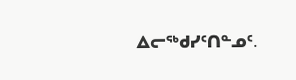ᐃᓕᖅᑯᓯᑦᑎᓐᓄᑦ.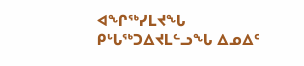ᐊᖏᖅᓯᒪᔪᖓ ᑭᒡᒐᖅᑐᐃᔪᒪᓪᓗᖓ ᐃᓄᐃᑦ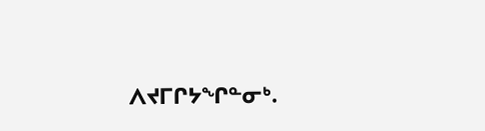ᐱᔪᒥᒋᔭᖏᓐᓂᒃ.